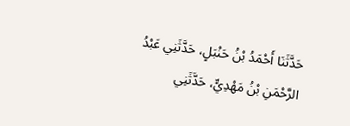حَدَّثَنَا أَحْمَدُ بْنُ حَنْبَلٍ، حَدَّثَنِي عَبْدُ الرَّحْمَنِ بْنُ مَهْدِيٍّ، حَدَّثَنِي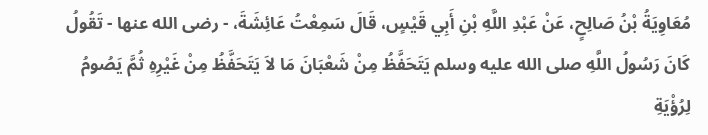مُعَاوِيَةُ بْنُ صَالِحٍ، عَنْ عَبْدِ اللَّهِ بْنِ أَبِي قَيْسٍ، قَالَ سَمِعْتُ عَائِشَةَ، - رضى الله عنها - تَقُولُ كَانَ رَسُولُ اللَّهِ صلى الله عليه وسلم يَتَحَفَّظُ مِنْ شَعْبَانَ مَا لاَ يَتَحَفَّظُ مِنْ غَيْرِهِ ثُمَّ يَصُومُ لِرُؤْيَةِ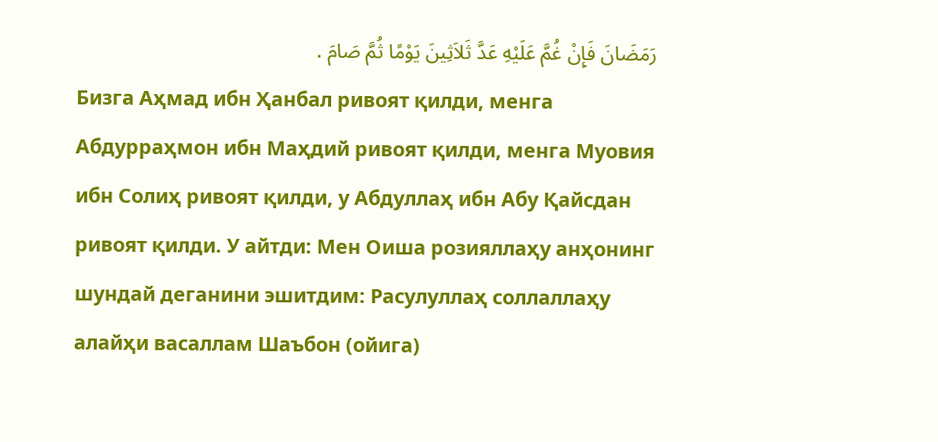رَمَضَانَ فَإِنْ غُمَّ عَلَيْهِ عَدَّ ثَلاَثِينَ يَوْمًا ثُمَّ صَامَ .
Бизга Аҳмад ибн Ҳанбал ривоят қилди, менга Абдурраҳмон ибн Маҳдий ривоят қилди, менга Муовия ибн Солиҳ ривоят қилди, у Абдуллаҳ ибн Абу Қайсдан ривоят қилди. У айтди: Мен Оиша розияллаҳу анҳонинг шундай деганини эшитдим: Расулуллаҳ соллаллаҳу алайҳи васаллам Шаъбон (ойига)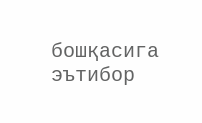бошқасига эътибор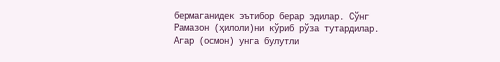бермаганидек эътибор берар эдилар. Сўнг Рамазон (ҳилоли)ни кўриб рўза тутардилар. Агар (осмон) унга булутли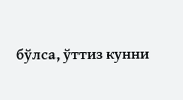бўлса, ўттиз кунни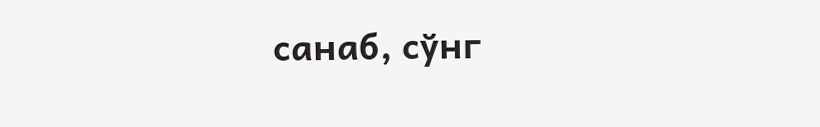санаб, сўнг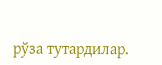рўза тутардилар.